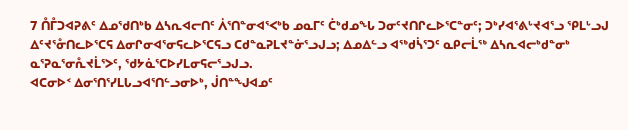7 ᑍᒤᑐᐊᕈᕕᑦ ᐃᓄᖁᑎᒃᑲ ᐃᓴᕆᐊᓕᑎᑦ ᐲᕐᑎᓐᓂᐊᕐᐸᒃᑲ ᓄᓇᒥᑦ ᑖᒃᑯᓄᖓ ᑐᓂᑦᔪᑎᒋᓚᐅᕐᑕᓐᓂᑦ; ᑐᒃᓯᐊᕐᕕᒡᔪᐊᕐᓗ ᕿᒪᒡᓗᒍ ᐃᑦᔪᕐᓁᑎᓚᐅᕐᑕᕋ ᐃᓂᒋᓂᐊᕐᓂᕋᓚᐅᕐᑕᕋᓗ ᑕᑯᓐᓇᕈᒪᔪᓐᓃᕐᓗᒍᓗ; ᐃᓄᐃᓪᓗ ᐊᖅᑯᓵᕐᑐᑦ ᓇᑭᓕᒫᖅ ᐃᓴᕆᐊᓕᒃᑯᓐᓂᒃ ᓇᕐᕈᓇᕐᓂᕅᔪᒫᕐᐳᑦ, ᖁᔭᓈᕐᑕᐅᓯᒪᓂᕋᓕᕐᓗᒍᓗ.
ᐊᑕᓂᐅᑉ ᐃᓂᕐᑎᕐᓯᒪᒐᓗᐊᕐᑎᓪᓗᓂᐅᒃ, ᒎᑎᓐᖑᐊᓄᑦ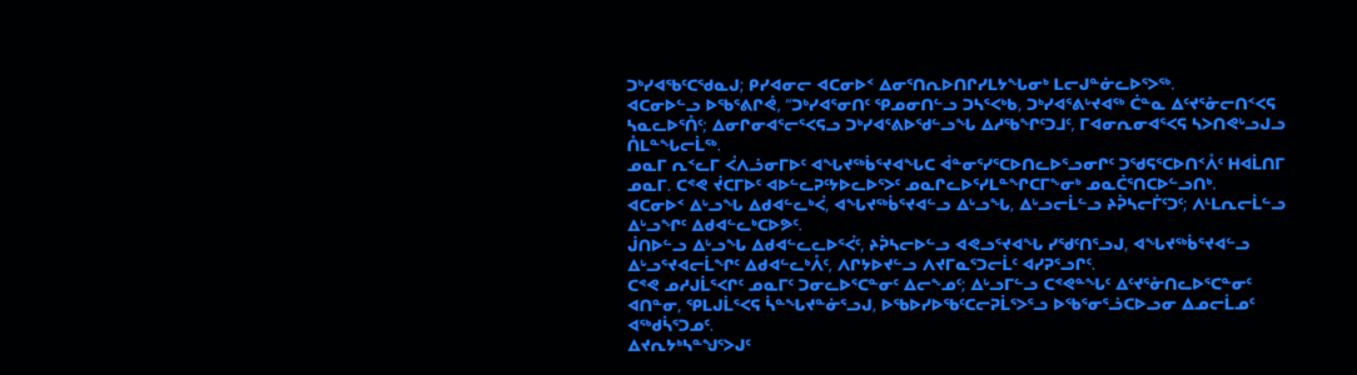ᑐᒃᓯᐊᖃᑦᑕᖁᓇᒍ; ᑭᓯᐊᓂᓕ ᐊᑕᓂᐅᑉ ᐃᓂᕐᑎᕆᐅᑎᒋᓯᒪᔭᖓᓂᒃ ᒪᓕᒍᓐᓃᓚᐅᕐᐳᖅ.
ᐊᑕᓂᐅᓪᓗ ᐅᖃᕐᕕᒋᕚ, “ᑐᒃᓯᐊᕐᓂᑎᑦ ᕿᓄᓂᑎᓪᓗ ᑐᓴᕐᐸᒃᑲ, ᑐᒃᓯᐊᕐᕕᒡᔪᐊᖅ ᑖᓐᓇ ᐃᑦᔪᕐᓁᓕᑎᑉᐸᕋ ᓴᓇᓚᐅᕐᑍᑦ; ᐃᓂᒋᓂᐊᕐᓕᕐᐸᕋᓗ ᑐᒃᓯᐊᕐᕕᐅᖁᓪᓗᖓ ᐃᓱᖃᖏᑦᑐᒧᑦ, ᒥᐊᓂᕆᓂᐊᕐᐸᕋ ᓴᐳᑎᕙᒡᓗᒍᓗ ᑍᒪᓐᖓᓕᒫᖅ.
ᓄᓇᒥ ᕆᑉᓚᒥ ᐹᐱᓘᓂᒥᐅᑦ ᐊᖓᔪᖅᑳᕐᔪᐊᖓᑕ ᐋᓐᓂᕐᓯᕐᑕᐅᑎᓚᐅᕐᓗᓂᒋᑦ ᑐᖁᕋᕐᑕᐅᑎᑉᐰᑦ ᕼᐊᒫᑎᒥ ᓄᓇᒥ. ᑕᕝᕙ ᔫᑕᒥᐅᑦ ᐊᐅᓪᓚᕈᑦᔭᐅᓚᐅᕐᐳᑦ ᓄᓇᒋᓚᐅᕐᓯᒪᓐᖏᑕᒥᖕᓂᒃ ᓄᓇᑖᕐᑎᑕᐅᓪᓗᑎᒃ.
ᐊᑕᓂᐅᑉ ᐃᒡᓗᖓ ᐃᑯᐊᓪᓚᒃᐹ, ᐊᖓᔪᖅᑳᕐᔪᐊᓪᓗ ᐃᒡᓗᖓ, ᐃᒡᓗᓕᒫᓪᓗ ᔨᕉᓴᓕᒦᑦᑐᑦ; ᐱᒻᒪᕆᓕᒫᓪᓗ ᐃᒡᓗᖏᑦ ᐃᑯᐊᓪᓚᒃᑕᐅᕗᑦ.
ᒎᑎᐅᓪᓗ ᐃᒡᓗᖓ ᐃᑯᐊᓪᓚᓚᐅᕐᐹᑦ, ᔨᕉᓴᓕᐅᓪᓗ ᐊᕙᓗᕐᔪᐊᖓ ᓯᖁᑦᑎᕐᓗᒍ, ᐊᖓᔪᖅᑳᕐᔪᐊᓪᓗ ᐃᒡᓗᕐᔪᐊᓕᒫᖏᑦ ᐃᑯᐊᓪᓚᒃᐰᑦ, ᐱᒋᔭᐅᔪᓪᓗ ᐱᔪᒥᓇᕐᑐᓕᒫᑦ ᐊᓯᕈᕐᓗᒋᑦ.
ᑕᕝᕙ ᓄᓱᒍᒫᕐᐸᒋᑦ ᓄᓇᒥᑦ ᑐᓂᓚᐅᕐᑕᓐᓂᑦ ᐃᓕᖕᓄᑦ; ᐃᒡᓗᒥᓪᓗ ᑕᕝᕙᓐᖓᑦ ᐃᑦᔪᕐᓁᑎᓚᐅᕐᑕᓐᓂᑦ ᐊᑎᓐᓂ, ᕿᒪᒍᒫᕐᐸᕋ ᓵᓐᖓᔪᓐᓃᕐᓗᒍ, ᐅᖃᐅᓯᐅᖃᑦᑕᓕᕈᒫᕐᐳᕐᓗ ᐅᖃᕐᓂᕐᓘᑕᐅᓗᓂ ᐃᓄᓕᒫᓄᑦ ᐊᖅᑯᓵᕐᑐᓄᑦ.
ᐃᔪᕆᔭᒃᓴᓐᖑᕐᐳᒍᑦ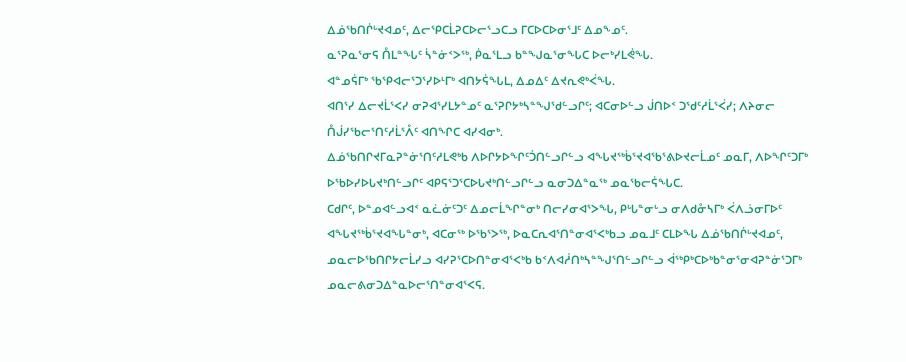ᐃᓅᖃᑎᒌᒡᔪᐊᓄᑦ, ᐃᓕᕿᑕᒫᕈᑕᐅᓕᕐᓗᑕᓗ ᒥᑕᐅᑕᐅᓂᕐᒧᑦ ᐃᓄᖕᓄᑦ.
ᓇᕐᕈᓇᕐᓂᕋ ᑍᒪᓐᖓᑦ ᓵᓐᓃᑉᐳᖅ, ᑮᓇᕐᒪᓗ ᑲᓐᖑᓇᕐᓂᖓᑕ ᐅᓕᒃᓯᒪᕚᖓ.
ᐊᓐᓄᕌᒥᒃ ᖃᕿᐊᓕᕐᑐᕐᓯᐅᒻᒥᒃ ᐊᑎᔭᕌᖓᒪ, ᐃᓄᐃᑦ ᐃᔪᕆᕙᒃᐹᖓ.
ᐊᑎᕐᓯ ᐃᓕᔪᒫᕐᐸᓯ ᓂᕈᐊᕐᓯᒪᔭᓐᓄᑦ ᓇᕐᕈᒋᔭᒃᓴᓐᖑᖁᓪᓗᒋᑦ; ᐊᑕᓂᐅᓪᓗ ᒎᑎᐅᑉ ᑐᖁᑦᓱᒫᕐᐹᓯ; ᐱᔨᓂᓕ ᑍᒎᓯᖃᓕᕐᑎᑦᓱᒫᕐᐰᑦ ᐊᑎᖏᑕ ᐊᓯᐊᓂᒃ.
ᐃᓅᖃᑎᒋᔪᒥᓇᕈᓐᓃᕐᑎᑦᓱᒪᕙᒃᑲ ᐱᐅᒋᔭᐅᖏᑦᑑᑎᓪᓗᒋᓪᓗ ᐊᖓᔪᖅᑳᕐᔪᐊᖃᕐᕕᐅᔪᓕᒫᓄᑦ ᓄᓇᒥ, ᐱᐅᖏᑦᑐᒥᒃ ᐅᖃᐅᓯᐅᒐᔪᒃᑎᓪᓗᒋᑦ ᐊᑭᕋᕐᑐᕐᑕᐅᒐᔪᒃᑎᓪᓗᒋᓪᓗ ᓇᓂᑐᐃᓐᓇᖅ ᓄᓇᖃᓕᕌᖓᑕ.
ᑕᑯᒋᑦ, ᐅᓐᓄᐊᓪᓗᐊᑉ ᓇᓛᓃᑦᑐᑦ ᐃᓄᓕᒫᖏᓐᓂᒃ ᑎᓕᓯᓂᐊᕐᐳᖓ, ᑭᒡᒐᓐᓂᒡᓗ ᓂᐱᑯᓁᓴᒥᒃ ᐹᐱᓘᓂᒥᐅᑦ ᐊᖓᔪᖅᑳᕐᔪᐊᖓᓐᓂᒃ, ᐊᑕᓂᖅ ᐅᖃᕐᐳᖅ, ᐅᓇᑕᕆᐊᕐᑎᓐᓂᐊᕐᐸᒃᑲᓗ ᓄᓇᒧᑦ ᑕᒪᐅᖓ ᐃᓅᖃᑎᒌᒡᔪᐊᓄᑦ, ᓄᓇᓕᐅᖃᑎᒋᔭᓕᒫᓯᓗ ᐊᓯᕈᕐᑕᐅᑎᓐᓂᐊᕐᐸᒃᑲ ᑲᑉᐱᐊᓲᑎᒃᓴᓐᖑᕐᑎᓪᓗᒋᓪᓗ ᐋᖅᑭᒃᑕᐅᒃᑲᓐᓂᕐᓂᐊᕈᓐᓃᕐᑐᒥᒃ ᓄᓇᓕᕕᓂᑐᐃᓐᓇᐅᓕᕐᑎᓐᓂᐊᕐᐸᕋ.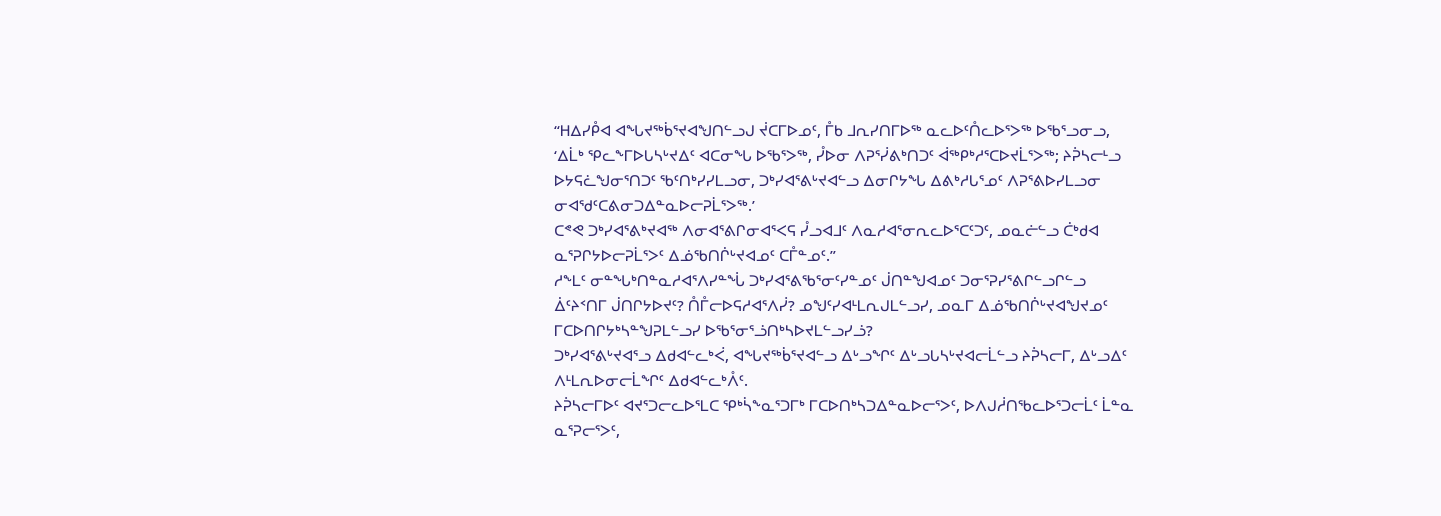“ᕼᐃᓯᑬᐊ ᐊᖓᔪᖅᑳᕐᔪᐊᖑᑎᓪᓗᒍ ᔫᑕᒥᐅᓄᑦ, ᒤᑲ ᒧᕆᓯᑎᒥᐅᖅ ᓇᓚᐅᑦᑍᓚᐅᕐᐳᖅ ᐅᖃᕐᓗᓂᓗ, ‘ᐃᒫᒃ ᕿᓚᖕᒥᐅᒐᓴᒡᔪᐃᑦ ᐊᑕᓂᖓ ᐅᖃᕐᐳᖅ, ᓮᐅᓂ ᐱᕈᕐᓰᕕᒃᑎᑐᑦ ᐋᖅᑭᒃᓱᕐᑕᐅᔪᒫᕐᐳᖅ; ᔨᕉᓴᓕᒻᓗ ᐅᔭᕋᓛᖑᓂᕐᑎᑐᑦ ᖃᑦᑎᒃᓯᓯᒪᓗᓂ, ᑐᒃᓯᐊᕐᕕᒡᔪᐊᓪᓗ ᐃᓂᒋᔭᖓ ᐃᕕᒃᓱᒐᕐᓄᑦ ᐱᕈᕐᕕᐅᓯᒪᓗᓂ ᓂᐊᖁᑦᑕᕕᓂᑐᐃᓐᓇᐅᓕᕈᒫᕐᐳᖅ.’
ᑕᕝᕙ ᑐᒃᓯᐊᕐᕕᒃᔪᐊᖅ ᐱᓂᐊᕐᕕᒋᓂᐊᕐᐸᕋ ᓮᓗᐊᒧᑦ ᐱᓇᓱᐊᕐᓂᕆᓚᐅᕐᑕᑦᑐᑦ, ᓄᓇᓖᓪᓗ ᑖᒃᑯᐊ ᓇᕐᕈᒋᔭᐅᓕᕈᒫᕐᐳᑦ ᐃᓅᖃᑎᒌᒡᔪᐊᓄᑦ ᑕᒤᓐᓄᑦ.”
ᓱᖕᒪᑦ ᓂᓐᖓᒃᑎᓐᓇᓱᐊᕐᐱᓯᓐᖔ ᑐᒃᓯᐊᕐᕕᖃᕐᓂᑦᓯᓐᓄᑦ ᒎᑎᓐᖑᐊᓄᑦ ᑐᓂᕐᕈᓯᕐᕕᒋᓪᓗᒋᓪᓗ ᐄᑦᔨᑉᑎᒥ ᒎᑎᒋᔭᐅᔪᑦ? ᑍᒤᓕᐅᕋᓱᐊᕐᐱᓰ? ᓄᖑᑦᓯᐊᒻᒪᕆᒍᒪᓪᓗᓯ, ᓄᓇᒥ ᐃᓅᖃᑎᒌᒡᔪᐊᖑᔪᓄᑦ ᒥᑕᐅᑎᒋᔭᒃᓴᓐᖑᕈᒪᓪᓗᓯ ᐅᖃᕐᓂᕐᓘᑎᒃᓴᐅᔪᒪᓪᓗᓯᓘ?
ᑐᒃᓯᐊᕐᕕᒡᔪᐊᕐᓗ ᐃᑯᐊᓪᓚᒃᐹ, ᐊᖓᔪᖅᑳᕐᔪᐊᓪᓗ ᐃᒡᓗᖏᑦ ᐃᒡᓗᒐᓴᒡᔪᐊᓕᒫᓪᓗ ᔨᕉᓴᓕᒥ, ᐃᒡᓗᐃᑦ ᐱᒻᒪᕆᐅᓂᓕᒫᖏᑦ ᐃᑯᐊᓪᓚᒃᐰᑦ.
ᔨᕉᓴᓕᒥᐅᑦ ᐊᔪᕐᑐᓕᓚᐅᕐᒪᑕ ᕿᒃᓵᖕᓇᕐᑐᒥᒃ ᒥᑕᐅᑎᒃᓴᑐᐃᓐᓇᐅᓕᕐᐳᑦ, ᐅᐱᒍᓲᑎᖃᓚᐅᕐᑐᓕᒫᑦ ᒫᓐᓇ ᓇᕐᕈᓕᕐᐳᑦ,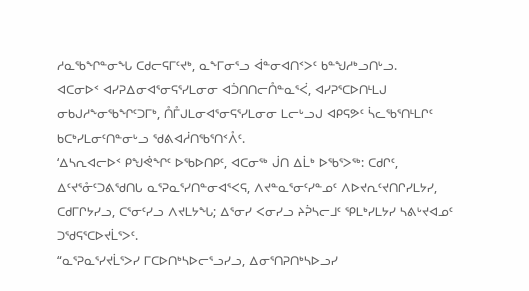ᓱᓇᖃᖏᓐᓂᖓ ᑕᑯᓕᕋᒥᑦᔪᒃ, ᓇᖕᒥᓂᕐᓗ ᐋᓐᓂᐊᑎᑉᐳᑦ ᑲᓐᖑᓱᒃᓗᑎᒡᓗ.
ᐊᑕᓂᐅᑉ ᐊᓯᕈᐃᓂᐊᕐᓂᕋᕐᓯᒪᓂᓂ ᐊᑑᑎᑎᓕᑍᓐᓇᕐᐹ, ᐊᓯᕈᕐᑕᐅᑎᒻᒪᒍ ᓂᑲᒍᓱᖕᓂᖃᖏᑦᑐᒥᒃ, ᑍᒤᒍᒪᓂᐊᕐᓂᕋᕐᓯᒪᓂᓂ ᒪᓕᒡᓗᒍ ᐊᑭᕋᕗᑦ ᓵᓚᖃᕐᑎᒻᒪᒋᑦ ᑲᑕᒃᓯᒪᓂᑦᑎᓐᓂᒡᓗ ᖁᕕᐊᓲᑎᖃᕐᑎᑉᐰᑦ.
‘ᐃᓴᕆᐊᓕᐅᑉ ᑭᖑᕚᖏᑦ ᐅᖃᐅᑎᑭᑦ, ᐊᑕᓂᖅ ᒎᑎ ᐃᒫᒃ ᐅᖃᕐᐳᖅ: ᑕᑯᒋᑦ, ᐃᑦᔪᕐᓁᑦᑐᕕᖁᑎᒐ ᓇᕐᕈᓇᕐᓯᑎᓐᓂᐊᕐᐸᕋ, ᐱᔪᓐᓇᕐᓂᑦᓯᓐᓄᑦ ᐱᐅᔪᕆᑦᔪᑎᒋᓯᒪᔭᓯ, ᑕᑯᒥᒋᔭᓯᓗ, ᑕᕐᓂᑦᓯᓗ ᐱᔪᒪᔭᖓ; ᐃᕐᓂᓯ ᐸᓂᓯᓗ ᔨᕉᓴᓕᒧᑦ ᕿᒪᒃᓯᒪᔭᓯ ᓴᕕᒡᔪᐊᓄᑦ ᑐᖁᕋᕐᑕᐅᔪᒫᕐᐳᑦ.
“ᓇᕐᕈᓇᕐᓯᔪᒫᕐᐳᓯ ᒥᑕᐅᑎᒃᓴᐅᓕᕐᓗᓯᓗ, ᐃᓂᕐᑎᕈᑎᒃᓴᐅᓗᓯ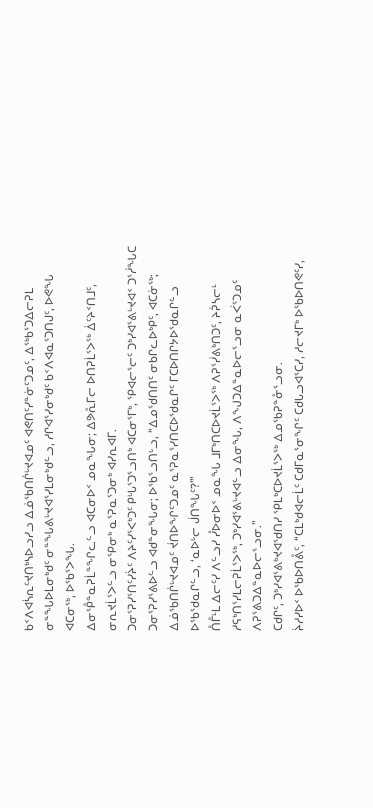ᑲᑉᐱᐊᓵᕆᑦᔪᑎᒃᓴᐅᓗᓯᓗ ᐃᓅᖃᑎᒌᒡᔪᐊᓄᑦ ᐊᕙᑎᑦᓯᓐᓃᑦᑐᓄᑦ, ᐃᖅᑲᕐᑐᐃᓕᕈᒪ ᓂᓐᖓᐅᒪᓂᒃᑯᑦ ᓂᓐᖓᕕᒡᔪᐊᕐᓯᒪᓂᒃᑯᓪᓗ, ᓱᒋᐊᕐᓯᓂᒃᑯᑦ ᑲᑉᐱᐊᓇᕐᑐᑎᒍᑦ, ᐅᕙᖓ ᐊᑕᓂᖅ, ᐅᖃᕐᐳᖓ.
ᐃᓂᕾᓐᓇᕈᒫᓐᖏᓚᓪᓗ ᐊᑕᓂᐅᑉ ᓄᓇᖓᓂ; ᐃᕗᕅᒥᓕ ᐅᑎᕈᒫᕐᐳᖅ ᐄᑦᔨᑉᑎᒧᑦ, ᓂᕆᔪᒫᕐᐳᓪᓗ ᓂᕿᓂᒃ ᓇᕐᕈᓇᕐᑐᓂᒃ ᐊᓯᕆᐊᒥ.
ᑐᓂᕐᕈᓯᕐᑎᑦᓯᔩᑦ ᐱᔨᑦᓯᕐᐸᒃᑐᑦ ᑭᒡᒐᕐᑐᕐᓗᑎᒃ ᐊᑕᓂᕐᒥᒃ, ᕿᐊᓕᕐᓕᑦ ᑐᒃᓯᐊᕐᕕᒡᔪᐊᑉ ᑐᕐᓲᖓᑕ ᑐᓂᕐᕈᓯᕐᕕᐅᓪᓗ ᐊᑯᓐᓂᖓᓂ; ᐅᖃᕐᓗᑎᒡᓗ, “ᐃᓄᖁᑎᑎᑦ ᓂᑲᒋᓚᐅᒃᑭᑦ, ᐊᑕᓃᖅ; ᐃᓅᖃᑎᒌᒡᔪᐊᓄᑦ ᔫᑎᐅᖏᑦᑐᓄᑦ ᓇᕐᕈᓇᕐᓯᑎᑕᐅᖁᓇᒋᑦ ᒥᑕᐅᑎᒋᔭᐅᖁᓇᒋᓪᓗ ᐅᖃᖁᓇᒋᓪᓗ, ‘ᓇᐅᒡᓕ ᒎᑎᖓᑦ?’”
ᑍᒤᒻᒪ ᐃᓕᑦᓯ ᐱᓪᓗᓯ ᓮᐅᓂᐅᑉ ᓄᓇᖓ ᒧᒥᒃᑎᑕᐅᔪᒫᕐᐳᖅ ᐱᕈᕐᓰᕕᒃᑎᑐᑦ, ᔨᕉᓴᓕᒻ ᓱᕋᒃᑎᕐᓯᒪᓕᕈᒫᕐᐳᖅ, ᑐᒃᓯᐊᕐᕕᒡᔪᐊᓪᓗ ᐃᓂᖓ, ᐱᖑᑐᐃᓐᓇᐅᓕᕐᓗᓂ ᓇᐹᕐᑐᓄᑦ ᐱᕈᕐᕕᑐᐃᓐᓇᐅᓕᕐᓗᓂ.”
ᑕᑯᒋᑦ, ᑐᒃᓯᐊᕐᕕᒃᔪᐊᖁᑎᓯ ᕿᒪᒃᑕᐅᔪᒫᕐᐳᖅ ᐃᓄᖃᕈᓐᓁᕐᓗᓂ.
ᔩᓱᓯᐅᑉ ᐅᖃᐅᑎᕔᑦ, “ᑕᒪᒃᑯᐊᓕᒫᑦ ᑕᑯᒥᓇᕐᓂᖏᑦ ᑕᑯᒐᓗᐊᕐᑕᓯ, ᓱᓕᔪᒥᒃ ᐅᖃᐅᑎᕙᑦᓯ,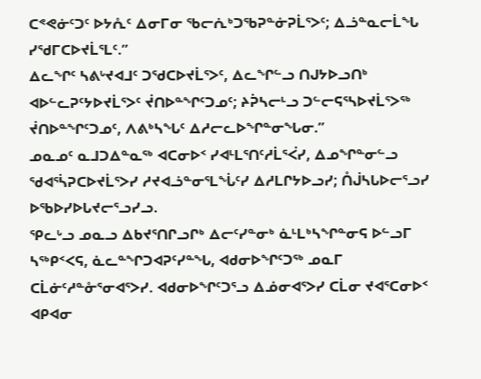ᑕᕝᕙᓃᑦᑐᑦ ᐅᔭᕅᑦ ᐃᓂᒥᓂ ᖃᓕᕇᒃᑐᖃᕈᓐᓃᕈᒫᕐᐳᑦ; ᐃᓘᓐᓇᓕᒫᖓ ᓯᖁᒥᑕᐅᔪᒫᕐᒪᑦ.”
ᐃᓚᖏᑦ ᓴᕕᒡᔪᐊᒧᑦ ᑐᖁᑕᐅᔪᒫᕐᐳᑦ, ᐃᓚᖏᓪᓗ ᑎᒍᔭᐅᓗᑎᒃ ᐊᐅᓪᓚᕈᑦᔭᐅᔪᒫᕐᐳᑦ ᔫᑎᐅᓐᖏᑦᑐᓄᑦ; ᔨᕉᓴᓕᒻᓗ ᑐᓪᓕᕋᕐᓴᐅᔪᒫᕐᐳᖅ ᔫᑎᐅᓐᖏᑦᑐᓄᑦ, ᐱᕕᒃᓴᖓᑦ ᐃᓱᓕᓚᐅᖏᓐᓂᖓᓂ.”
ᓄᓇᓄᑦ ᓇᒧᑐᐃᓐᓇᖅ ᐊᑕᓂᐅᑉ ᓯᐊᒻᒪᕐᑎᑦᓱᒫᕐᐹᓯ, ᐃᓄᖏᓐᓂᓪᓗ ᖁᐊᕐᓵᕈᑕᐅᔪᒫᕐᐳᓯ ᓱᔪᐊᓘᓐᓂᕐᒪᖔᑦᓯ ᐃᓱᒪᒋᔭᐅᓗᓯ; ᑍᒎᓴᒐᐅᓕᕐᓗᓯ ᐅᖃᐅᓯᐅᒐᔪᓕᕐᓗᓯᓗ.
ᕿᓚᒡᓗ ᓄᓇᓗ ᐃᑲᔪᕐᑎᒋᓗᒋᒃ ᐃᓕᑦᓯᓐᓂᒃ ᓈᒻᒪᒃᓴᖏᓐᓂᕋ ᐅᓪᓗᒥ ᓴᖅᑭᑉᐸᕋ, ᓈᓚᓐᖏᑐᐊᕈᑦᓯᓐᖓ, ᐊᑯᓂᐅᖏᑦᑐᖅ ᓄᓇᒥ ᑕᒫᓃᑦᓱᓐᓁᕐᓂᐊᕐᐳᓯ. ᐊᑯᓂᐅᖏᑦᑐᕐᓗ ᐃᓅᓂᐊᕐᐳᓯ ᑕᒫᓂ ᔪᐊᕐᑕᓂᐅᑉ ᐊᑭᐊᓂ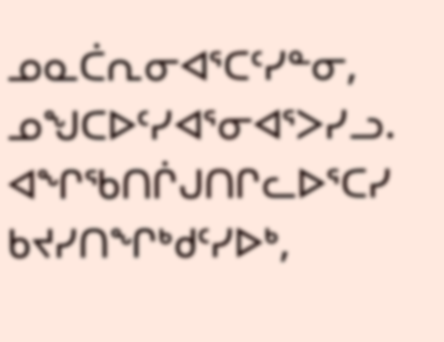ᓄᓇᑖᕆᓂᐊᕐᑕᑦᓯᓐᓂ, ᓄᖑᑕᐅᑦᓯᐊᕐᓂᐊᕐᐳᓯᓗ.
ᐊᖏᖃᑎᒌᒍᑎᒋᓚᐅᕐᑕᓯ ᑲᔪᓯᑎᖏᒃᑯᑦᓯᐅᒃ,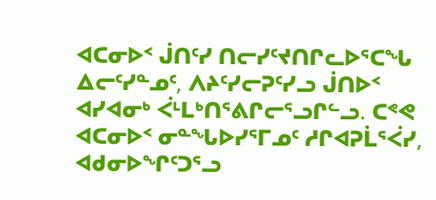ᐊᑕᓂᐅᑉ ᒎᑎᑦᓯ ᑎᓕᓯᑦᔪᑎᒋᓚᐅᕐᑕᖓ ᐃᓕᑦᓯᓐᓄᑦ, ᐱᔨᑦᓯᓕᕈᑦᓯᓗ ᒎᑎᐅᑉ ᐊᓯᐊᓂᒃ ᐹᒻᒪᒃᑎᕐᕕᒋᓕᕐᓗᒋᓪᓗ. ᑕᕝᕙ ᐊᑕᓂᐅᑉ ᓂᓐᖓᐅᓯᕐᒥᓄᑦ ᓱᒋᐊᕈᒫᕐᐹᓯ, ᐊᑯᓂᐅᖏᑦᑐᕐᓗ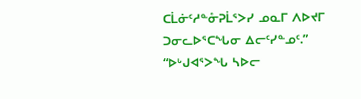ᑕᒫᓃᑦᓱᓐᓁᕈᒫᕐᐳᓯ ᓄᓇᒥ ᐱᐅᔪᒥ ᑐᓂᓚᐅᕐᑕᖓᓂ ᐃᓕᑦᓯᓐᓄᑦ.”
“ᐅᒡᒍᐊᕐᐳᖓ ᓴᐅᓕ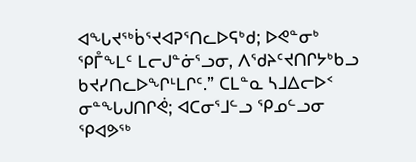ᐊᖓᔪᖅᑳᕐᔪᐊᕈᕐᑎᓚᐅᕋᒃᑯ; ᐅᕙᓐᓂᒃ ᕿᒤᖕᒪᑦ ᒪᓕᒍᓐᓃᕐᓗᓂ, ᐱᖁᔨᑦᔪᑎᒋᔭᒃᑲᓗ ᑲᔪᓯᑎᓚᐅᖏᒻᒪᒋᑦ.” ᑕᒪᓐᓇ ᓴᒧᐃᓕᐅᑉ ᓂᓐᖓᒍᑎᒋᕚ; ᐊᑕᓂᕐᒧᓪᓗ ᕿᓄᓪᓗᓂ ᕿᐊᕗᖅ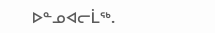ᐅᓐᓄᐊᓕᒫᖅ.